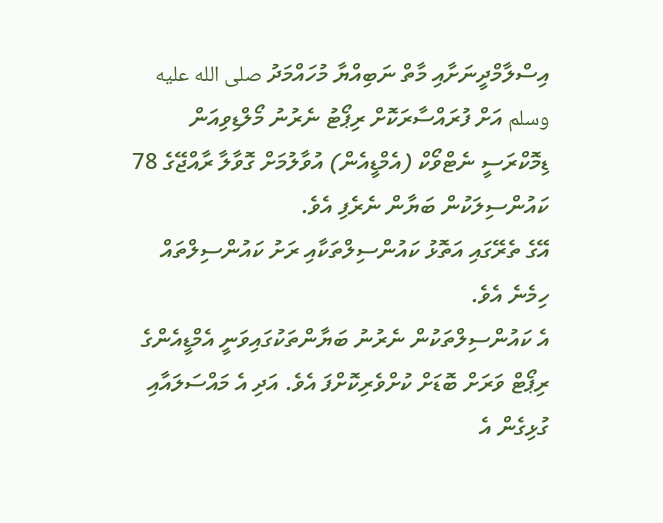އިސްލާމްދީނަށާއި މާތް ނަބިއްޔާ މުހައްމަދު صلى الله عليه وسلم އަށް ފުރައްސާރަކޮށް ރިޕޯޓު ނެރުނު މޯލްޑިވިއަން ޑިމޮކްރަސީ ނެޓްވޯކް (އެމްޑީއެން) އުވާލުމަށް ގޮވާލާ ރާއްޖޭގެ 78 ކައުންސިލަކުން ބަޔާން ނެރެފި އެވެ.
އޭގެ ތެރޭގައި އަތޮޅު ކައުންސިލްތަކާއި ރަށު ކައުންސިލްތައް ހިމެނެ އެވެ.
އެ ކައުންސިލްތަކުން ނެރުނު ބަޔާންތަކުގައިވަނީ އެމްޑީއެންގެ ރިޕޯޓް ވަރަށް ބޮޑަށް ކުށްވެރިކޮށްފަ އެވެ. އަދި އެ މައްސަލައާއި ގުޅިގެން އެ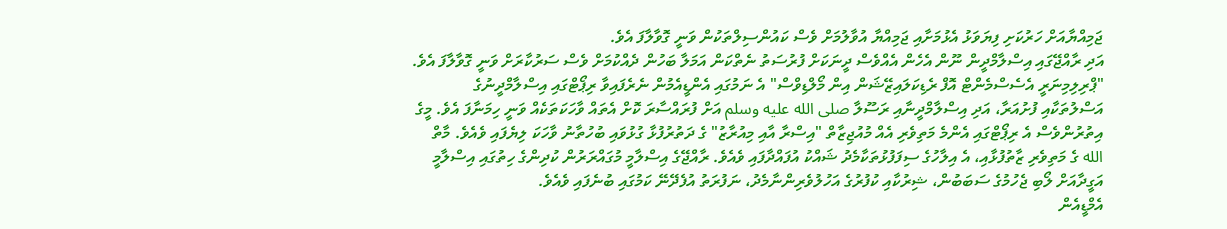ޖަމިއްޔާއަށް ހަރުކަށި ފިޔަވަޅު އެޅުމަށާއި ޖަމިއްޔާ އުވާލުމަށް ވެސް ކައުންސިލްތަކުން ވަނީ ގޮވާލާފަ އެވެ.
އަދި ރާއްޖޭގައި އިސްލާމްދީން ނޫން އެހެން އެއްވެސް ދީނަކަށް ފުރުސަތު ނެތްކަން އަމަލާ ބަހުން ދެއްކުމަށް ވެސް ސަރުކާރަށް ވަނީ ގޮވާލާފަ އެވެ.
"ޕްރިލިމިނަރީ އެސެސްމެންޓް އޮފް ރެޑިކަލައިޒޭޝަން އިން މޯލްޑިވްސް" އެ ނަމުގައި އެންޑީއެމުން ނެރެފައިވާ ރިޕޯޓްގައި އިސްލާމްދީނުގެ އަސްލުތަކާއި ފުށުއަރާ، އަދި އިސްލާމްދީނާއި ރަސޫލާ صلى الله عليه وسلم އަށް ފުރައްސާރަ ކޮށް އެތައް ވާހަކަތަކެއް ވަނީ ހިމަނާފަ އެވެ. މީގެ އިތުރުންވެސް އެ ރިޕޯޓްގައި އެންމެ މަތިވެރި އެއް މުއުޖިޒާތް "އިސްރާ އާއި މިއުރާޒު" ގެ ދަތުރުފުޅާ ގުޅުވައި ބުހުތާނު ވާހަކަ ލިޔެފައި ވެއެވެ. މާތް الله ގެ މަތިވެރި ޒާތުފުޅާއި، އެ އިލާހުގެ ސިފަފުޅުތަކާމެދު ޝައްކު އުފައްދާފައި ވެއެވެ. ރާއްޖޭގެ އިސްލާމީ މުގައްރަރުން ކުދިންގެ ހިތުގައި އިސްލާމީ އަގީދާއަށް ލޯބި ޖެހުމުގެ ސަބަބުން، ޝިރުކާއި ކުފުރުގެ އަހުލުވެރިންނާމެދު، ނަފުރަތު އުފެދޭނޭ ކަމުގައި ބުނެފައި ވެއެވެ.
އެމްޑީއެން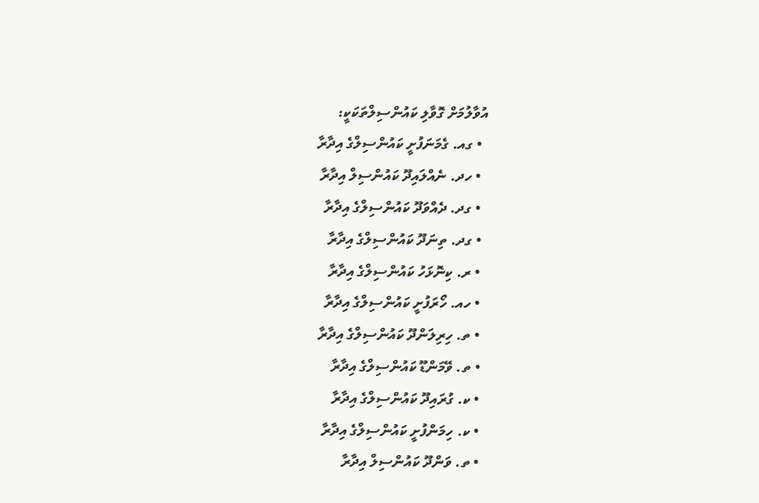އުވާލުމަށް ގޮވާލި ކައުންސިލްތަކަކީ:
  • ގއ. ގެމަނަފުށީ ކައުންސިލްގެ އިދާރާ
  • ހދ. ނެއްލައިދޫ ކައުންސިލް އިދާރާ
  • ގދ. ދެއްވަދޫ ކައުންސިލްގެ އިދާރާ
  • ގދ. ތިނަދޫ ކައުންސިލްގެ އިދާރާ
  • ރ. ކިނޮޅަހު ކައުންސިލްގެ އިދާރާ
  • ހއ. ހޯރަފުށީ ކައުންސިލްގެ އިދާރާ
  • ތ. ހިރިލަންދޫ ކައުންސިލްގެ އިދާރާ
  • ތ. ވޭމަންޑޫ ކައުންސިލްގެ އިދާރާ
  • ކ. ގުރައިދޫ ކައުންސިލްގެ އިދާރާ
  • ކ. ހިމަންފުށީ ކައުންސިލްގެ އިދާރާ
  • ތ. ވަންދޫ ކައުންސިލް އިދާރާ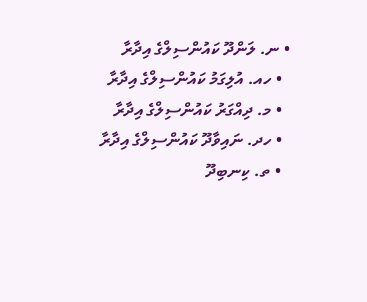• ނ. ލަންދޫ ކައުންސިލްގެ އިދާރާ
  • ހއ. އުލިގަމު ކައުންސިލްގެ އިދާރާ
  • މ. ދިއްގަރު ކައުންސިލްގެ އިދާރާ
  • ހދ. ނައިވާދޫ ކައުންސިލްގެ އިދާރާ
  • ތ. ކިނބިދޫ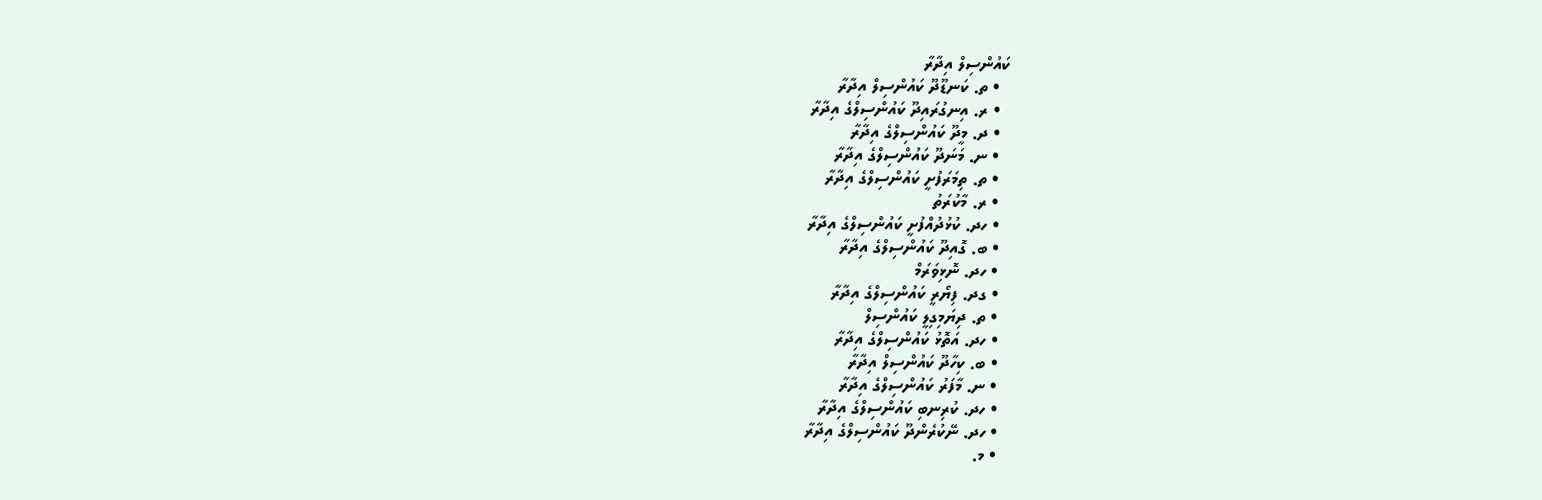ކައުންސިލް އިދާރާ
  • ތ. ކަނޑޫދޫ ކައުންސިލް އިދާރާ
  • ރ. އިނގުރައިދޫ ކައުންސިލްގެ އިދާރާ
  • ދ. މީދޫ ކައުންސިލްގެ އިދާރާ
  • ނ. މަނަދޫ ކައުންސިލްގެ އިދާރާ
  • ތ. ތިމަރަފުށީ ކައުންސިލްގެ އިދާރާ
  • ރ. މާކުރަތު
  • ހދ. ކުޅުދުއްފުށީ ކައުންސިލްގެ އިދާރާ
  • ބ. ގޮއިދޫ ކައުންސިލްގެ އިދާރާ
  • ހދ. ނޮޅިވަރަމް
  • ގދ. ފިޔޯރީ ކައުންސިލްގެ އިދާރާ
  • ތ. ދިޔަމިގިލީ ކައުންސިލް
  • ހދ. އަތޮޅު ކައުންސިލްގެ އިދާރާ
  • ބ. ކިހާދޫ ކައުންސިލް އިދާރާ
  • ނ. މާފަރު ކައުންސިލްގެ އިދާރާ
  • ހދ. ކުރިނބި ކައުންސިލްގެ އިދާރާ
  • ހދ. ނޭކުރެންދޫ ކައުންސިލްގެ އިދާރާ
  • މ.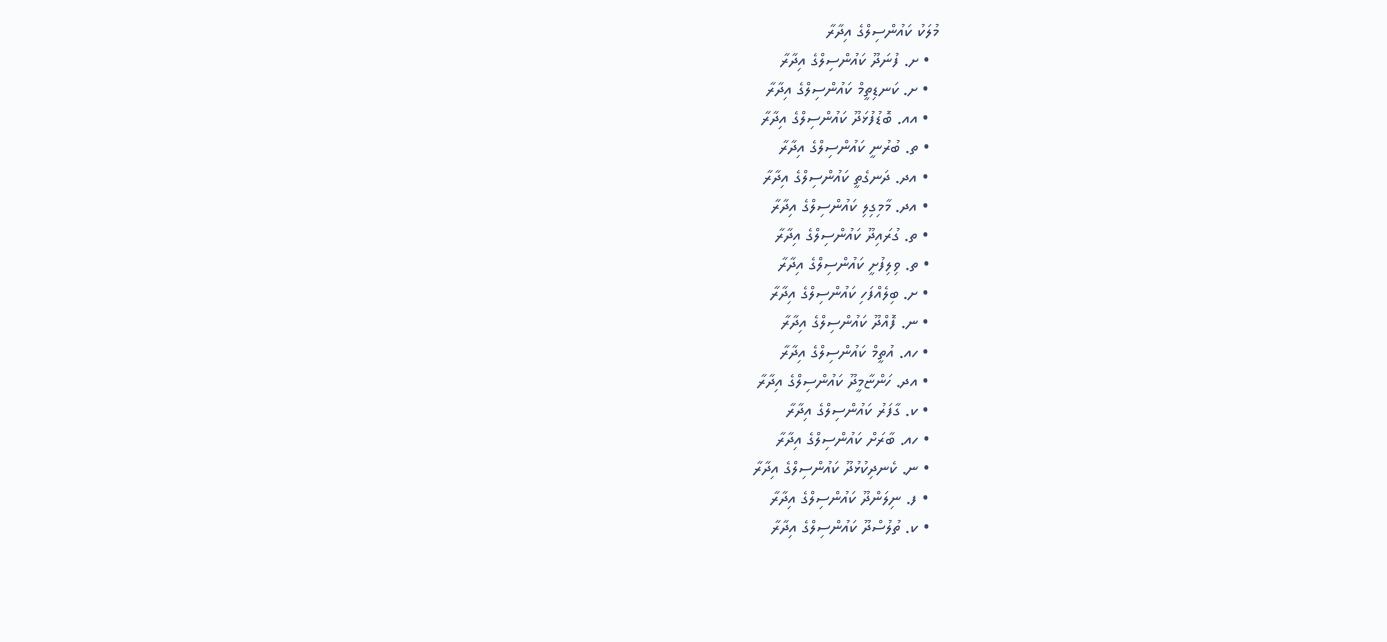މުލަކު ކައުންސިލްގެ އިދާރާ
  • ށ. ފުނަދޫ ކައުންސިލްގެ އިދާރާ
  • ށ. ކަނޑިތީމް ކައުންސިލްގެ އިދާރާ
  • އއ. ބޮޑުފުޅަދޫ ކައުންސިލްގެ އިދާރާ
  • ތ. ބުރުނީ ކައުންސިލްގެ އިދާރާ
  • އދ. ދަނގެތީ ކައުންސިލްގެ އިދާރާ
  • އދ. މާމިގިލި ކައުންސިލްގެ އިދާރާ
  • ތ. ގުރައިދޫ ކައުންސިލްގެ އިދާރާ
  • ތ. ވިލިފުށީ ކައުންސިލްގެ އިދާރާ
  • ށ. ބިލެއްފަހި ކައުންސިލްގެ އިދާރާ
  • ނ. ފޮއްދޫ ކައުންސިލްގެ އިދާރާ
  • ހއ. އުތީމް ކައުންސިލްގެ އިދާރާ
  • އދ. ހަންޏާމީދޫ ކައުންސިލްގެ އިދާރާ
  • ކ. ގާފަރު ކައުންސިލްގެ އިދާރާ
  • ހއ. ބާރަށް ކައުންސިލްގެ އިދާރާ
  • ނ. ކެނދިކުޅުދޫ ކައުންސިލްގެ އިދާރާ
  • ފ. ނިލަންދޫ ކައުންސިލްގެ އިދާރާ
  • ކ. ތުލުސްދޫ ކައުންސިލްގެ އިދާރާ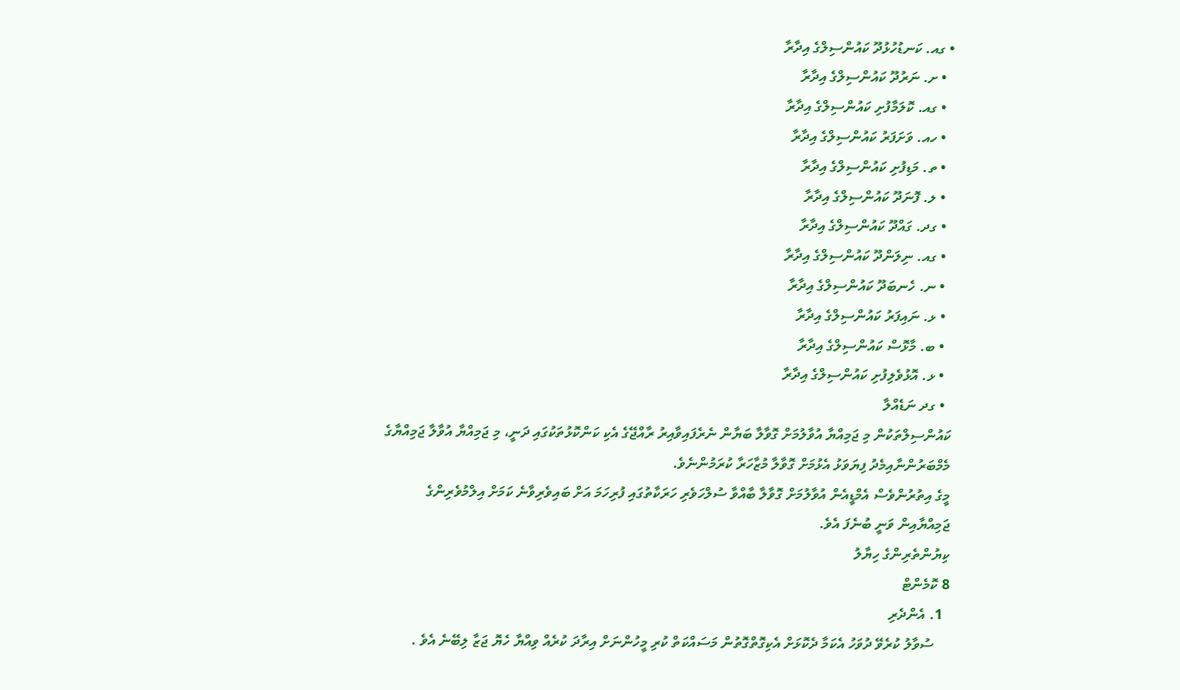• ގއ. ކަނޑުހުޅުދޫ ކައުންސިލްގެ އިދާރާ
  • ށ. ނަރުދޫ ކައުންސިލްގެ އިދާރާ
  • ގއ. ކޮލަމާފުށި ކައުންސިލްގެ އިދާރާ
  • ހއ. ވަށަފަރު ކައުންސިލްގެ އިދާރާ
  • ތ. މަޑިފުށި ކައުންސިލްގެ އިދާރާ
  • ލ. ފޮނަދޫ ކައުންސިލްގެ އިދާރާ
  • ގދ. ގައްދޫ ކައުންސިލްގެ އިދާރާ
  • ގއ. ނިލަންދޫ ކައުންސިލްގެ އިދާރާ
  • ނ. ހެނބަދޫ ކައުންސިލްގެ އިދާރާ
  • ޅ. ނައިފަރު ކައުންސިލްގެ އިދާރާ
  • ބ. މާޅޮސް ކައުންސިލްގެ އިދާރާ
  • ޅ. އޮޅުވެލިފުށި ކައުންސިލްގެ އިދާރާ
  • ގދ ނަޑެއްލާ
ކައުންސިލްތަކުން މި ޖަމިއްޔާ އުވާލުމަށް ގޮވާލާ ބަޔާން ނެރެފައިވާއިރު ރާއްޖޭގެ އެކި ކަންކޮޅުތަކުގައި ދަނީ، މި ޖަމިއްޔާ އުވާލާ ޖަމިއްޔާގެ މެމްބަރުންނާއިމެދު ފިޔަވަޅު އެޅުމަށް ގޮވާލާ މުޒާހަރާ ކުރަމުންނެވެ.
މީގެ އިތުރުންވެސް އެމްޑީއެން އުވާލުމަށް ގޮވާލާ ބާއްވާ ސުލްހަވެރި ހަރަކާތުގައި ފުރިހަމަ އަށް ބައިވެރިވާނެ ކަމަށް އިލްމުވެރިންގެ ޖަމިއްޔާއިން ވަނީ ބުނެފަ އެވެ.
ކިޔުންތެރިންގެ ހިޔާލު
8 ކޮމެންޓް
  1. އެންދެރި
    ސުވާލު ކުރެވޭ ދުވަހު އެކަމާ ދެކޮޅަށް އެކިގޮތްގޮތުން މަސައްކަތް ކުރި މީހުންނަށް އިރާދަ ކުރެއް ވިއްޔާ ހެޔޮ ޖަޒާ ލިބޭނެ އެވެ .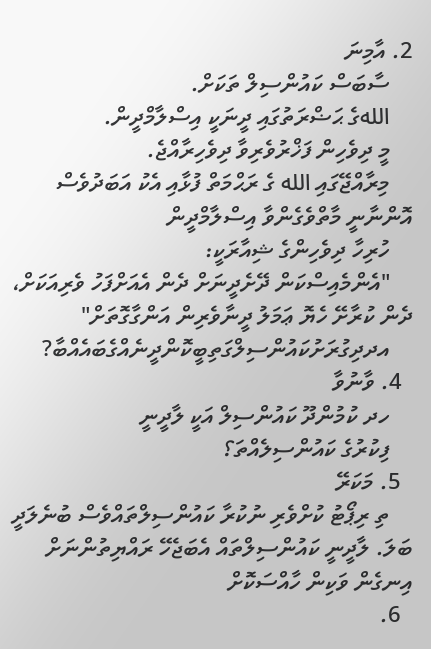2. އާމިނަ
    ސާބަސް ކައުންސިލް ތަކަށް.
    اللهގެ ޙަޟްރަތުގައި ދީނަކީ އިސްލާމްދީން.
    މީ ދިވެހިން ފަޚްރުވެރިވާ ދިވެހިރާއްޖެ.
    މިރާއްޖޭގައި الله ގެ ރަޙްމަތް ފުޅާއި އެކު އަބަދުވެސް އޮންނާނީ މާތްވެގެންވާ އިސްލާމްދީން
    ހުރިހާ ދިވެހިންގެ ޝިއާރަކީ:
    "އެންމެއިސްކަން ދޭށެދީނަށް ދެން އެއަށްފަހު ވެރިއަކަށް، ދެން ކުރާށޭ ހެޔޮ ޢަމަލު ދީނާވެރިން އަންގާގޮތަށް"
    އދދިގުރަށުކައުންސިލްގަތިބީކޮންދީނެއްގެބައެއްބާ?
  4. ވާނުވާ
    ހދ ކުމުންދޫ ކައުންސިލް އަކީ ލާދީނީ
    ފިކުރުގެ ކައުންސިލެއްތަ؟
  5. މަކަރޭ
    ތި ރިޕޯޓު ކުށްވެރި ނުކުރާ ކައުންސިލްތައްވެސް ބުނެލަދީ ބަލަ. ލާދީނީ ކައުންސިލްތައް އެބަޖެހޭ ރައްޔިތުންނަށް އިނގެން ވަކިން ހާއްސަކޮށް
  6.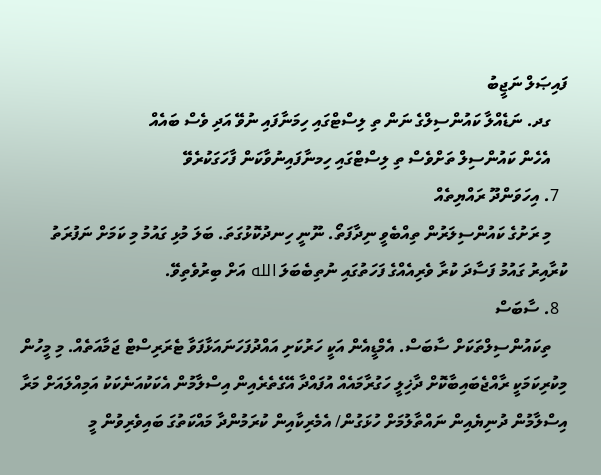ފައިޞަލް ނަޖީބު
    ގދ. ނަޑެއްލާ ކައުންސިލްގެ ނަން ތި ލިސްޓްގައި ހިމަނާފައި ނުވޭ އަދި ވެސް ބައެއް
    އެހެން ކައުންސިލް ތަށްވެސް ތި ލިސްޓްގައި ހިމނާފައިނުވާކަން ފާހަގަކުރެވޭ
  7. އިހަވަންދޫ ރައްޔިތެއް
    މި ރަށުގެ ކައުންސިލަރުން ތިއްބެވީ ނިދާފަތޯ. ނޫނީ ހިނދުކޮޅުގަތަ. ބަލަ މުޅި ގައުމު މި ކަމަށް ނަފުރަތު ކުރާއިރު ގައުމު ފަސާދަ ކުރާ ވެރިއެއްގެ ފަހަތުގައި ނުތިބެބަލަ الله އަށް ބިރުވެތިވޭ.
  8. ސާބަސް
    ތިކައުންސިލްތަކަށް ސާބަސް. އެމްޑީއެން އަކީ ހަރުކަށި އައްދުފަހަނައަޅާފަވާ ޓެރަރިސްޓް ޖަމާއަތެއް. މި މީހުން މިކުރިކަމަކީ ރާއްޖެބައިބާކޮށް ދާޚިލީ ހަގުރާމައެއް އުފައްދާ އޭގެތެރެއިން އިސްލާމުން އެކަކުއަނެކަކު އަމިއްލައަށް މަރާ އިސްލާމުން ދުނިޔެއިން ނައްތާލުމަށް ހުޅަގުން/ އެމެރިކާއިން ކުރަމުންދާ މައްކަތުގަ ބައިވެރިވުން މީ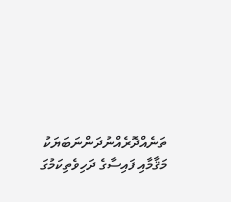ތަނެއްދޮރެއްނުދަންނަބަޔަކު މަޤާމާއި ފައިސާގެ ދަހިވެތިކަމުގަ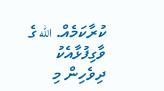ކުރާކަމެއް. الله ގެ ވާގިފުޅާއެކު ދިވެހިން މި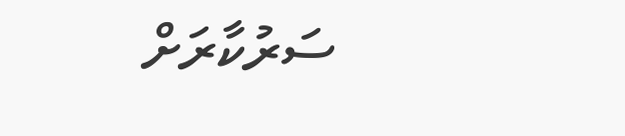ސަރުކާރަށް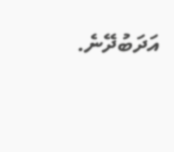އަދަބުދޭނެ.